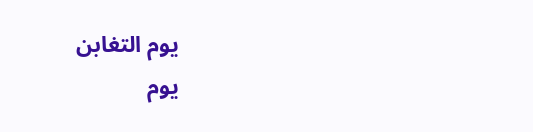یوم التغابن
یوم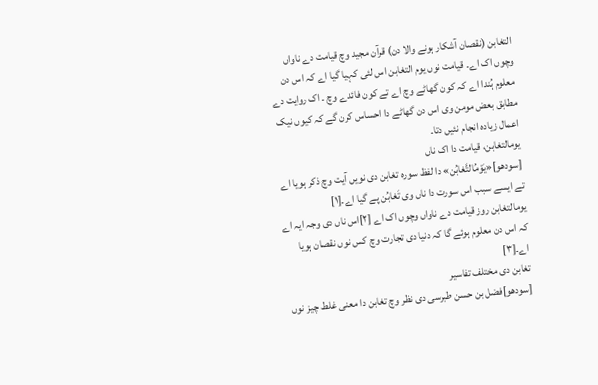التغابن (نقصان آشکار ہونے والا دن) قرآن مجید وچ قیامت دے ناواں وچوں اک اے۔ قیامت نوں یوم التغابن اس لئی کہیا گیا اے کہ اس دن معلوم ہُندا اے کہ کون گھاٹے وچ اے تے کون فائدے وچ ۔ اک روایت دے مطابق بعض مومن وی اس دن گھاٹے دا احساس کرن گے کہ کیوں نیک اعمال زیادہ انجام نئيں دتا۔
یومالتغابن، قیامت دا اک ناں
[سودھو]«یَوْمُالتَّغابُن» دا لفظ سورہ تغابن دی نويں آیت وچ ذکر ہويا اے تے ايسے سبب اس سورت دا ناں وی تَغابُن پے گیا اے۔[۱]
یومالتغابن روز قیامت دے ناواں وچوں اک اے [۲]اس ناں دی وجہ ایہ اے کہ اس دن معلوم ہوئے گا کہ دنیا دی تجارت وچ کس نوں نقصان ہويا اے۔[۳]
تغابن دی مختلف تفاسیر
[سودھو]فضل بن حسن طبرسی دی نظر وچ تغابن دا معنی غلط چیز نوں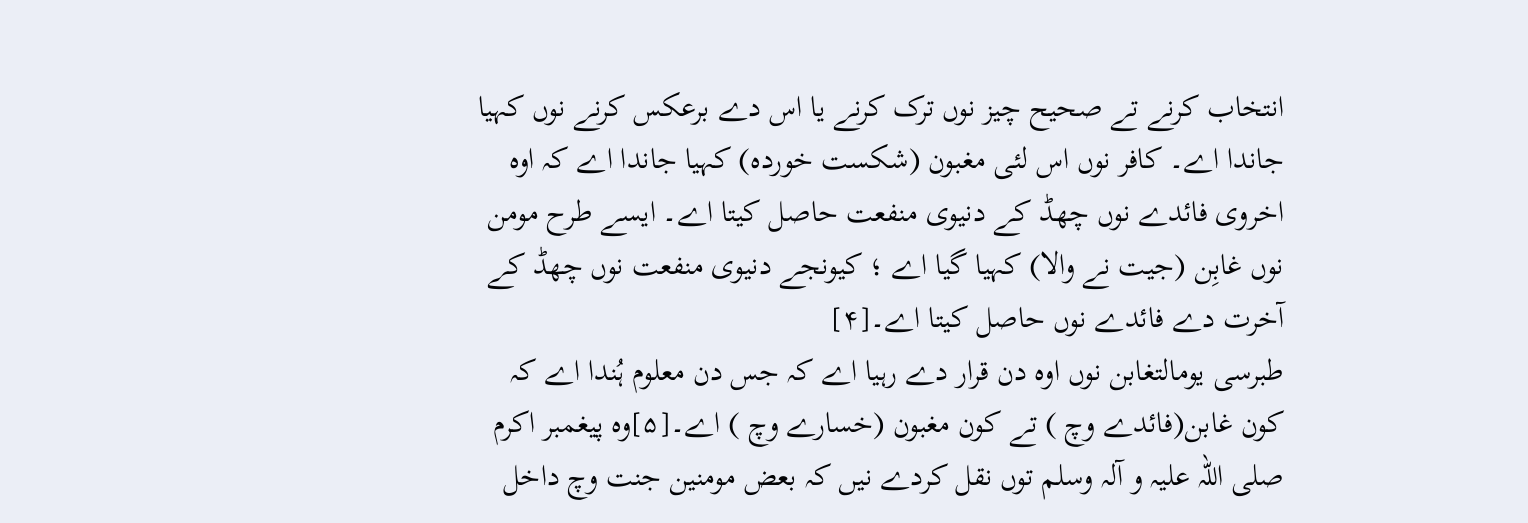انتخاب کرنے تے صحیح چیز نوں ترک کرنے یا اس دے برعکس کرنے نوں کہیا جاندا اے۔ کافر نوں اس لئی مغبون (شکست خوردہ) کہیا جاندا اے کہ اوہ اخروی فائدے نوں چھڈ کے دنیوی منفعت حاصل کيتا اے۔ ايسے طرح مومن نوں غابِن (جیت نے والا) کہیا گیا اے ؛ کیونجے دنیوی منفعت نوں چھڈ کے آخرت دے فائدے نوں حاصل کيتا اے۔[۴]
طبرسی یومالتغابن نوں اوہ دن قرار دے رہیا اے کہ جس دن معلوم ہُندا اے کہ کون غابن(فائدے وچ ) تے کون مغبون (خسارے وچ ) اے۔[۵]وہ پیغمبر اکرم صلی اللہ علیہ و آلہ وسلم توں نقل کردے نيں کہ بعض مومنین جنت وچ داخل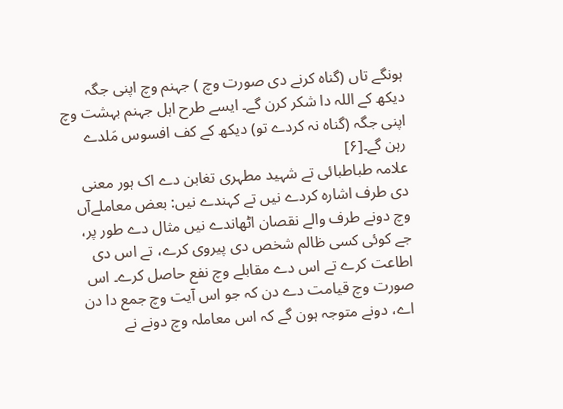ہونگے تاں (گناہ کرنے دی صورت وچ ) جہنم وچ اپنی جگہ دیکھ کے اللہ دا شکر کرن گے۔ ايسے طرح اہل جہنم بہشت وچ اپنی جگہ (گناہ نہ کردے تو) دیکھ کے کف افسوس مَلدے رہن گے۔[۶]
علامہ طباطبائی تے شہید مطہری تغابن دے اک ہور معنی دی طرف اشارہ کردے نيں تے کہندے نيں: بعض معاملےآں وچ دونے طرف والے نقصان اٹھاندے نيں مثال دے طور پر، جے کوئی کسی ظالم شخص دی پیروی کرے، تے اس دی اطاعت کرے تے اس دے مقابلے وچ نفع حاصل کرے۔ اس صورت وچ قیامت دے دن کہ جو اس آیت وچ جمع دا دن اے، دونے متوجہ ہون گے کہ اس معاملہ وچ دونے نے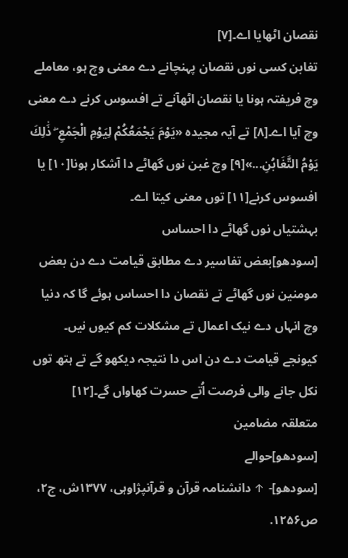نقصان اٹھایا اے۔[۷]
تغابن کسی نوں نقصان پہنچانے دے معنی وچ ہو، معاملے وچ فریفتہ ہونا یا نقصان اٹھآنے تے افسوس کرنے دے معنی وچ آیا اے۔[۸] تے آیہ مجیدہ «يَوْمَ يَجْمَعُكُمْ لِيَوْمِ الْجَمْعِ ۖ ذَٰلِكَ يَوْمُ التَّغَابُنِ...»[۹] وچ غبن نوں گھاٹے دا آشکار ہونا[۱۰] یا افسوس کرنے[۱۱] توں معنی کيتا اے۔
بہشتیاں نوں گھاٹے دا احساس
[سودھو]بعض تفاسیر دے مطابق قیامت دے دن بعض مومنین نوں گھاٹے تے نقصان دا احساس ہوئے گا کہ دنیا وچ انہاں دے نیک اعمال تے مشکلات کم کیوں نيں۔ کیونجے قیامت دے دن اس دا نتیجہ دیکھو گے تے ہتھ توں نکل جانے والی فرصت اُتے حسرت کھاواں گے۔[۱۲]
متعلقہ مضامین
[سودھو]حوالے
[سودھو]- ↑ دانشنامہ قرآن و قرآنپژاوہی، ۱۳٧٧ش، ج۲، ص۱۲۵۶.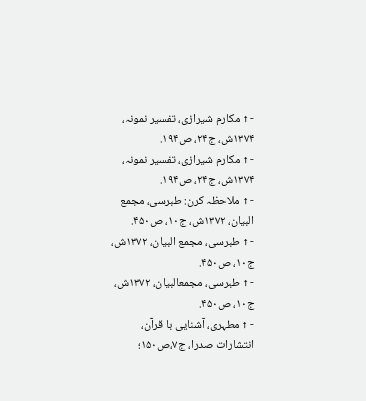- ↑ مکارم شیرازی، تفسیر نمونہ، ۱۳٧۴ش، ج۲۴، ص۱۹۴.
- ↑ مکارم شیرازی، تفسیر نمونہ، ۱۳٧۴ش، ج۲۴، ص۱۹۴.
- ↑ ملاحظہ کرن: طبرسی، مجمع البیان، ۱۳٧۲ش، ج۱۰، ص۴۵۰.
- ↑ طبرسی، مجمع البیان، ۱۳٧۲ش، ج۱۰، ص۴۵۰.
- ↑ طبرسی، مجمعالبیان، ۱۳٧۲ش، ج۱۰، ص۴۵۰.
- ↑ مطہری، آشنایی با قرآن، انتشارات صدرا، ج٧،ص۱۵۰؛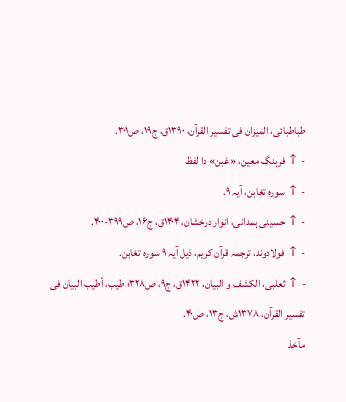طباطبائی، المیزان فی تفسیر القرآن، ۱۳۹۰ق، ج۱۹، ص۳۰۱.
- ↑ فرہنگ معین، «غبن» دا لفظ
- ↑ سورہ تغابن، آیہ ۹.
- ↑ حسینی ہمدانی، انوار درخشان، ۱۴۰۴ق، ج۱۶، ص۳۹۹-۴۰۰.
- ↑ فولادوند، ترجمہ قرآن کریم، ذیل آیہ ۹ سورہ تغابن.
- ↑ ثعلبی، الکشف و البیان، ۱۴۲۲ق، ج۹، ص۳۲۸؛ طیب، أطیب البیان فی تفسیر القرآن، ۱۳٧۸ش، ج۱۳، ص۴۰.
مآخذ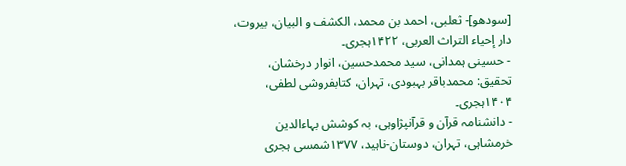[سودھو]- ثعلبی، احمد بن محمد، الکشف و البیان، بیروت، دار إحیاء التراث العربی، ۱۴۲۲ہجری۔
- حسینی ہمدانی، سید محمدحسین، انوار درخشان، تحقیق: محمدباقر بہبودی، تہران، کتابفروشی لطفی، ۱۴۰۴ہجری۔
- دانشنامہ قرآن و قرآنپژاوہی، بہ کوشش بہاءالدین خرمشاہی، تہران، دوستان-ناہید، ۱۳٧٧شمسی ہجری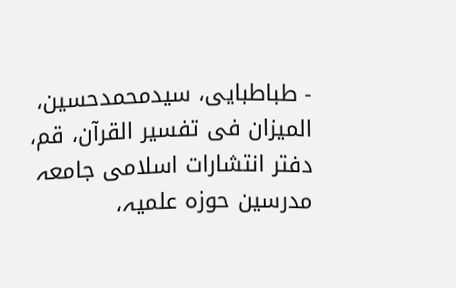- طباطبایی، سیدمحمدحسین، المیزان فی تفسیر القرآن، قم، دفتر انتشارات اسلامی جامعہ مدرسین حوزہ علمیہ،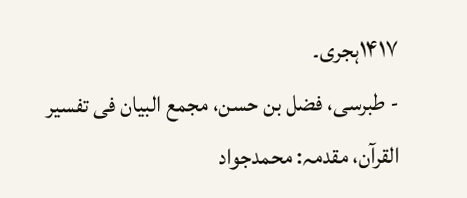۱۴۱٧ہجری۔
- طبرسی، فضل بن حسن، مجمع البیان فی تفسیر القرآن، مقدمہ: محمدجواد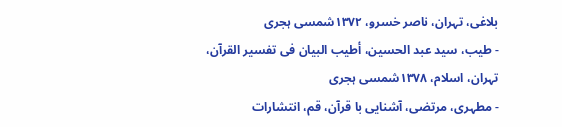بلاغی، تہران، ناصر خسرو، ۱۳٧۲شمسی ہجری
- طیب، سید عبد الحسین، أطیب البیان فی تفسیر القرآن، تہران، اسلام، ۱۳٧۸شمسی ہجری
- مطہری، مرتضی، آشنایی با قرآن، قم، انتشارات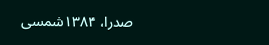صدرا، ۱۳۸۴شمسی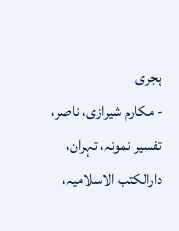ہجری
- مکارم شیرازی، ناصر، تفسیر نمونہ، تہران، دارالکتب الاسلامیہ،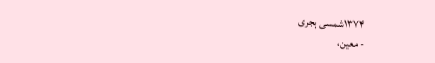۱۳٧۴شمسی ہجری
- معین،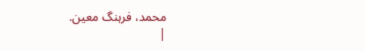محمد، فرہنگ معین.
|